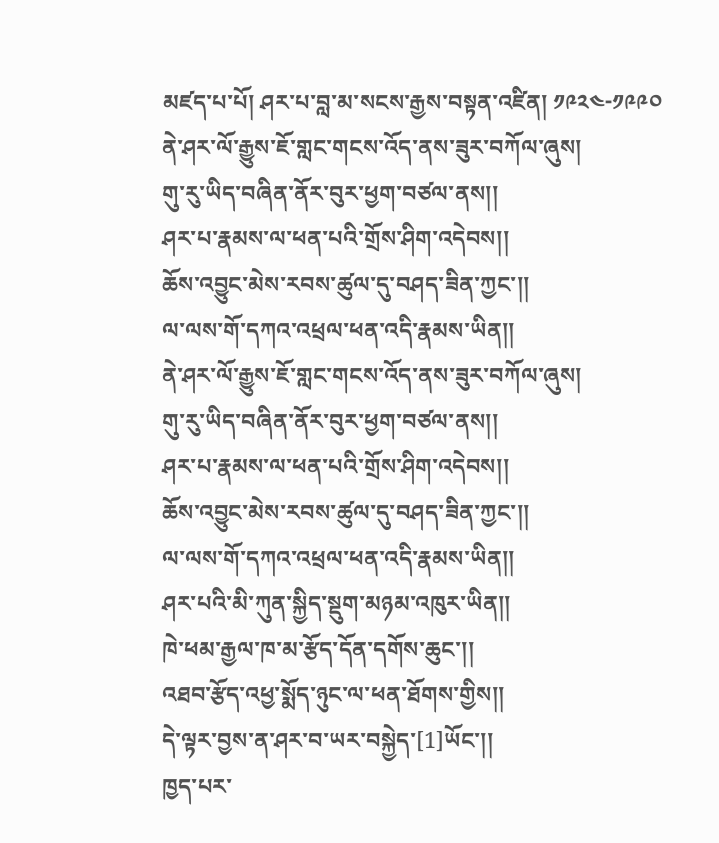མཛད་པ་པོ། ཤར་པ་བླ་མ་སངས་རྒྱས་བསྟན་འཛིན། ༡༩༢༤-༡༩༩༠
ནེ་ཤར་ལོ་རྒྱུས་ཇོ་གླང་གངས་འོད་ནས་ཟུར་བཀོལ་ཞུས།
གུ་རུ་ཡིད་བཞིན་ནོར་བུར་ཕྱག་བཙལ་ནས།།
ཤར་པ་རྣམས་ལ་ཕན་པའི་གྲོས་ཤིག་འདེབས།།
ཆོས་འབྱུང་མེས་རབས་ཚུལ་དུ་བཤད་ཟིན་ཀྱང་།།
ལ་ལས་གོ་དཀའ་འཕྲལ་ཕན་འདི་རྣམས་ཡིན།།
ནེ་ཤར་ལོ་རྒྱུས་ཇོ་གླང་གངས་འོད་ནས་ཟུར་བཀོལ་ཞུས།
གུ་རུ་ཡིད་བཞིན་ནོར་བུར་ཕྱག་བཙལ་ནས།།
ཤར་པ་རྣམས་ལ་ཕན་པའི་གྲོས་ཤིག་འདེབས།།
ཆོས་འབྱུང་མེས་རབས་ཚུལ་དུ་བཤད་ཟིན་ཀྱང་།།
ལ་ལས་གོ་དཀའ་འཕྲལ་ཕན་འདི་རྣམས་ཡིན།།
ཤར་པའི་མི་ཀུན་སྐྱིད་སྡུག་མཉམ་འཁུར་ཡིན།།
ཁེ་ཕམ་རྒྱལ་ཁ་མ་རྩོད་དོན་དགོས་ཆུང་།།
འཐབ་རྩོད་འཕྱ་སྨོད་ཉུང་ལ་ཕན་ཐོགས་གྱིས།།
དེ་ལྟར་བྱས་ན་ཤར་བ་ཡར་བསྐྱེད་[1]ཡོང་།།
ཁྱད་པར་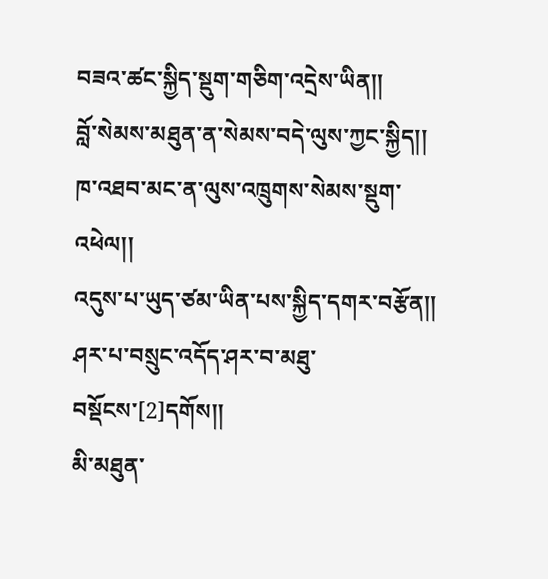བཟའ་ཚང་སྐྱིད་སྡུག་གཅིག་འདྲེས་ཡིན།།
བློ་སེམས་མཐུན་ན་སེམས་བདེ་ལུས་ཀྱང་སྐྱིད།།
ཁ་འཐབ་མང་ན་ལུས་འཁྲུགས་སེམས་སྡུག་འཕེལ།།
འདུས་པ་ཡུད་ཙམ་ཡིན་པས་སྐྱིད་དགར་བརྩོན།།
ཤར་པ་བསྲུང་འདོད་ཤར་བ་མཐུ་བསྡོངས་[2]དགོས།།
མི་མཐུན་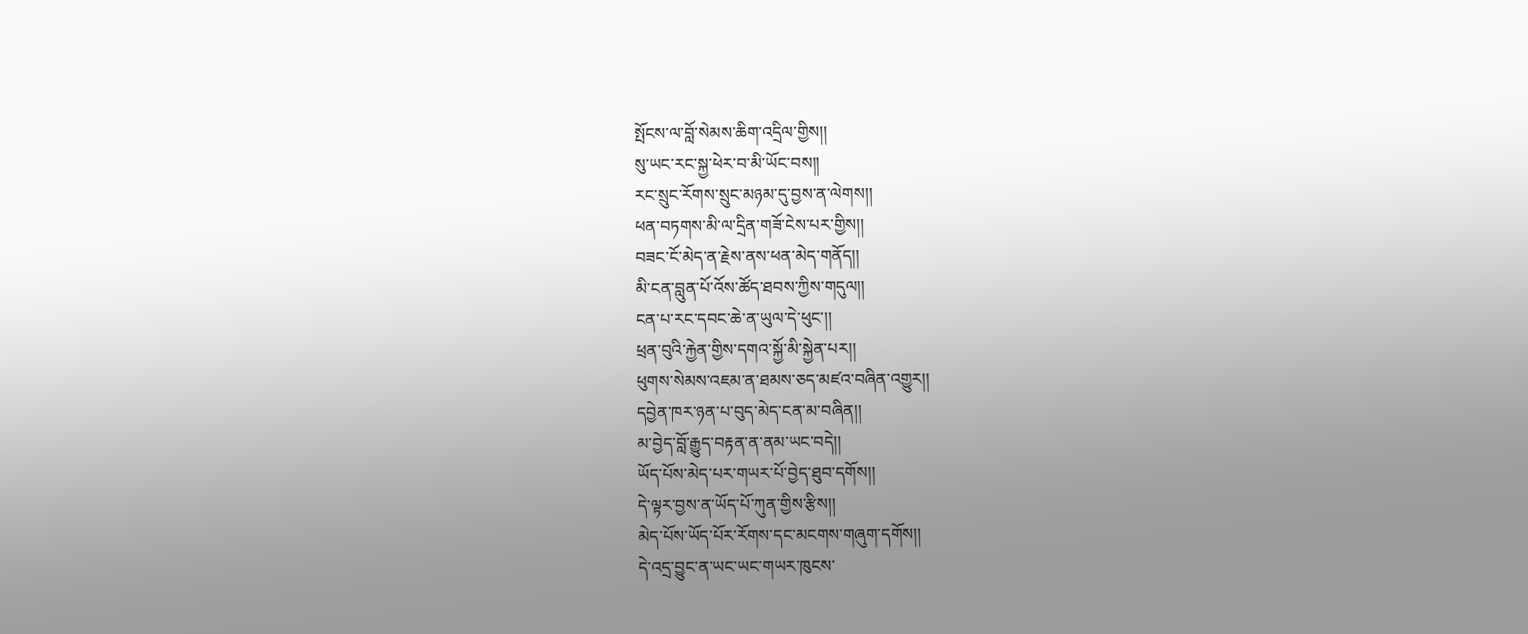སྤོངས་ལ་བློ་སེམས་ཆིག་འདྲིལ་གྱིས།།
སུ་ཡང་རང་སྐྱ་ཕེར་བ་མི་ཡོང་བས།།
རང་སྲུང་རོགས་སྲུང་མཉམ་དུ་བྱས་ན་ལེགས།།
ཕན་བཏགས་མི་ལ་དྲིན་གཟོ་ངེས་པར་གྱིས།།
བཟང་ངོ་མེད་ན་རྗེས་ནས་ཕན་མེད་གནོད།།
མི་ངན་བླུན་པོ་འོས་ཚོད་ཐབས་ཀྱིས་གདུལ།།
ངན་པ་རང་དབང་ཆེ་ན་ཡུལ་དེ་ཕུང་།།
ཕྲན་བུའི་རྐྱེན་གྱིས་དགའ་སྐྱོ་མི་སྐྱེན་པར།།
ཕུགས་སེམས་འཇམ་ན་ཐམས་ཅད་མཛའ་བཞིན་འགྱུར།།
དབྱེན་ཁར་ཉན་པ་བུད་མེད་ངན་མ་བཞིན།།
མ་བྱེད་བློ་རྒྱུད་བརྟན་ན་ནམ་ཡང་བདེ།།
ཡོད་པོས་མེད་པར་གཡར་པོ་བྱེད་ཐུབ་དགོས།།
དེ་ལྟར་བྱས་ན་ཡོད་པོ་ཀུན་གྱིས་རྩིས།།
མེད་པོས་ཡོད་པོར་རོགས་དང་མངགས་གཞུག་དགོས།།
དེ་འདྲ་བྱུང་ན་ཡང་ཡང་གཡར་ཁུངས་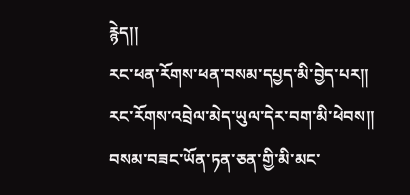རྙེད།།
རང་ཕན་རོགས་ཕན་བསམ་དཔྱད་མི་བྱེད་པར།།
རང་རོགས་འབྲེལ་མེད་ཡུལ་དེར་བག་མི་ཕེབས།།
བསམ་བཟང་ཡོན་ཏན་ཅན་གྱི་མི་མང་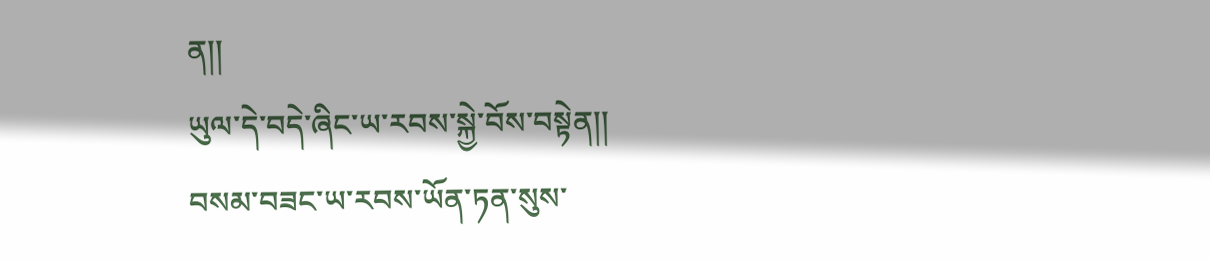ན།།
ཡུལ་དེ་བདེ་ཞིང་ཡ་རབས་སྐྱེ་བོས་བསྟེན།།
བསམ་བཟང་ཡ་རབས་ཡོན་ཏན་སུས་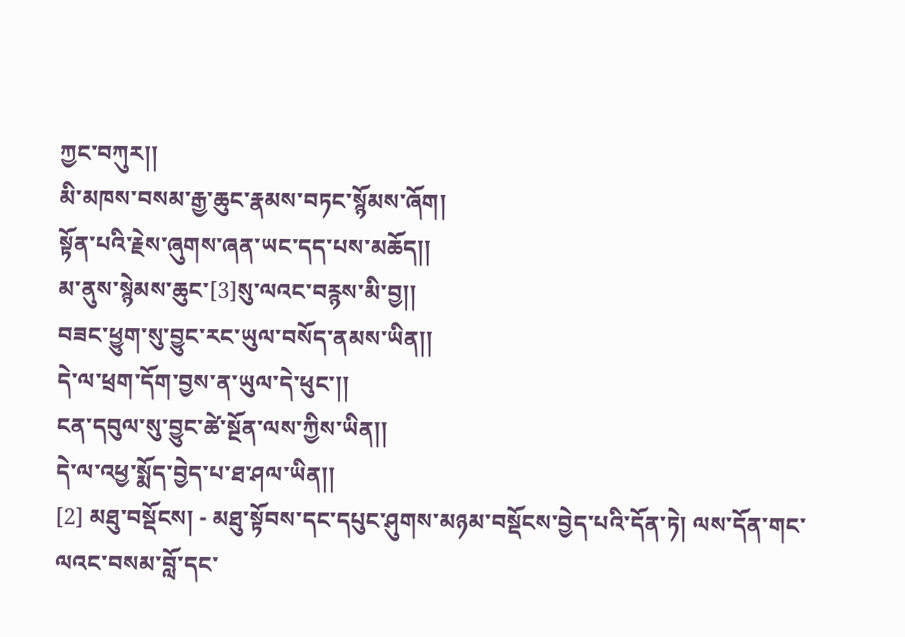ཀྱང་བཀུར།།
མི་མཁས་བསམ་རྒྱ་ཆུང་རྣམས་བཏང་སྙོམས་ཞོག།
སྟོན་པའི་རྗེས་ཞུགས་ཞན་ཡང་དད་པས་མཆོད།།
མ་ནུས་སྙེམས་ཆུང་[3]སུ་ལའང་བརྙས་མི་བྱ།།
བཟང་ཕྱུག་སུ་བྱུང་རང་ཡུལ་བསོད་ནམས་ཡིན།།
དེ་ལ་ཕྲག་དོག་བྱས་ན་ཡུལ་དེ་ཕུང་།།
ངན་དབུལ་སུ་བྱུང་ཚེ་སྔོན་ལས་ཀྱིས་ཡིན།།
དེ་ལ་འཕྱ་སྨོད་བྱེད་པ་ཐ་ཤལ་ཡིན།།
[2] མཐུ་བསྡོངས། - མཐུ་སྟོབས་དང་དཔུང་ཤུགས་མཉམ་བསྡོངས་བྱེད་པའི་དོན་ཏེ། ལས་དོན་གང་ལའང་བསམ་བློ་དང་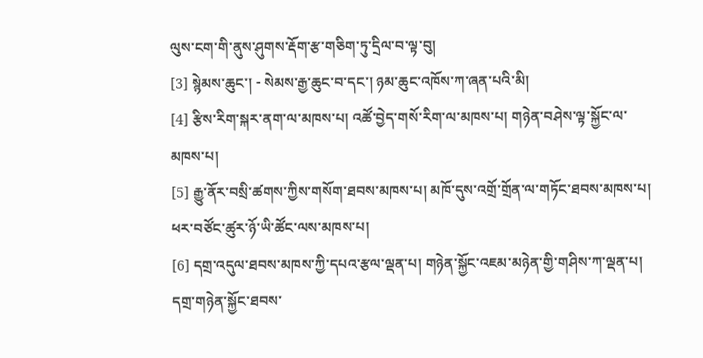ལུས་ངག་གི་ནུས་ཤུགས་རྡོག་རྩ་གཅིག་ཏུ་དྲིལ་བ་ལྟ་བུ།
[3] སྙེམས་ཆུང་། - སེམས་རྒྱ་ཆུང་བ་དང་། ཉམ་ཆུང་འཁོས་ཀ་ཞན་པའི་མི།
[4] རྩིས་རིག་སྐར་ནག་ལ་མཁས་པ། འཚོ་བྱེད་གསོ་རིག་ལ་མཁས་པ། གཉེན་བཤེས་ལྟ་སྐྱོང་ལ་མཁས་པ།
[5] རྒྱུ་ནོར་བསྲི་ཚགས་ཀྱིས་གསོག་ཐབས་མཁས་པ། མཁོ་དུས་འགྲོ་གྲོན་ལ་གཏོང་ཐབས་མཁས་པ། ཕར་བཙོང་ཚུར་ཉོ་ཡི་ཚོང་ལས་མཁས་པ།
[6] དགྲ་འདུལ་ཐབས་མཁས་ཀྱི་དཔའ་རྩལ་ལྡན་པ། གཉེན་སྐྱོང་འཇམ་མཉེན་གྱི་གཤིས་ཀ་ལྡན་པ། དགྲ་གཉེན་སྐྱོང་ཐབས་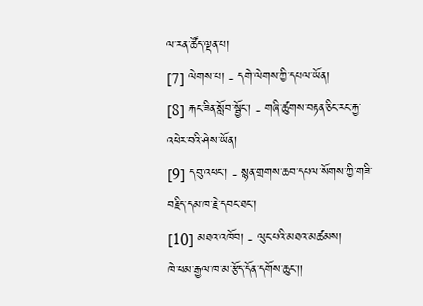ལ་རན་ཚོད་ལྡན་པ།
[7] ལེགས་པ། - དགེ་ལེགས་ཀྱི་དཔལ་ཡོན།
[8] རྐང་ཟིན་སློབ་སྦྱོང་། - གཞི་ཚུགས་བརྟན་ཅིང་རང་རྐྱ་འཕེར་བའི་ཤེས་ཡོན།
[9] དབུ་འཕང་། - སྙན་གྲགས་ཆབ་དཔལ་སོགས་ཀྱི་གཟི་བརྗིད་དམ་ཁ་རྗེ་དབང་ཐང་།
[10] མཐའ་འཁོབ། - ལུང་པའི་མཐའ་མཚམས།
ཁེ་ཕམ་རྒྱལ་ཁ་མ་རྩོད་དོན་དགོས་ཆུང་།།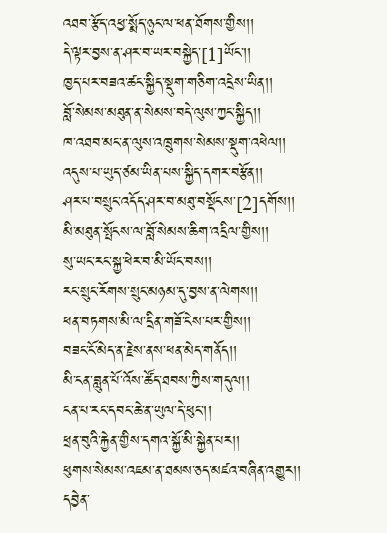འཐབ་རྩོད་འཕྱ་སྨོད་ཉུང་ལ་ཕན་ཐོགས་གྱིས།།
དེ་ལྟར་བྱས་ན་ཤར་བ་ཡར་བསྐྱེད་[1]ཡོང་།།
ཁྱད་པར་བཟའ་ཚང་སྐྱིད་སྡུག་གཅིག་འདྲེས་ཡིན།།
བློ་སེམས་མཐུན་ན་སེམས་བདེ་ལུས་ཀྱང་སྐྱིད།།
ཁ་འཐབ་མང་ན་ལུས་འཁྲུགས་སེམས་སྡུག་འཕེལ།།
འདུས་པ་ཡུད་ཙམ་ཡིན་པས་སྐྱིད་དགར་བརྩོན།།
ཤར་པ་བསྲུང་འདོད་ཤར་བ་མཐུ་བསྡོངས་[2]དགོས།།
མི་མཐུན་སྤོངས་ལ་བློ་སེམས་ཆིག་འདྲིལ་གྱིས།།
སུ་ཡང་རང་སྐྱ་ཕེར་བ་མི་ཡོང་བས།།
རང་སྲུང་རོགས་སྲུང་མཉམ་དུ་བྱས་ན་ལེགས།།
ཕན་བཏགས་མི་ལ་དྲིན་གཟོ་ངེས་པར་གྱིས།།
བཟང་ངོ་མེད་ན་རྗེས་ནས་ཕན་མེད་གནོད།།
མི་ངན་བླུན་པོ་འོས་ཚོད་ཐབས་ཀྱིས་གདུལ།།
ངན་པ་རང་དབང་ཆེ་ན་ཡུལ་དེ་ཕུང་།།
ཕྲན་བུའི་རྐྱེན་གྱིས་དགའ་སྐྱོ་མི་སྐྱེན་པར།།
ཕུགས་སེམས་འཇམ་ན་ཐམས་ཅད་མཛའ་བཞིན་འགྱུར།།
དབྱེན་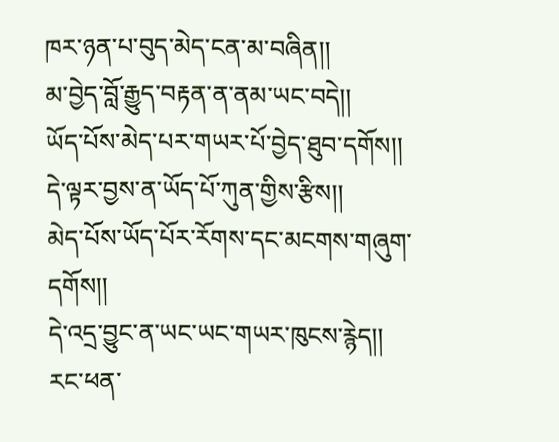ཁར་ཉན་པ་བུད་མེད་ངན་མ་བཞིན།།
མ་བྱེད་བློ་རྒྱུད་བརྟན་ན་ནམ་ཡང་བདེ།།
ཡོད་པོས་མེད་པར་གཡར་པོ་བྱེད་ཐུབ་དགོས།།
དེ་ལྟར་བྱས་ན་ཡོད་པོ་ཀུན་གྱིས་རྩིས།།
མེད་པོས་ཡོད་པོར་རོགས་དང་མངགས་གཞུག་དགོས།།
དེ་འདྲ་བྱུང་ན་ཡང་ཡང་གཡར་ཁུངས་རྙེད།།
རང་ཕན་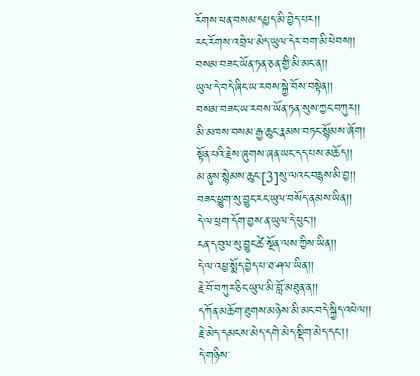རོགས་ཕན་བསམ་དཔྱད་མི་བྱེད་པར།།
རང་རོགས་འབྲེལ་མེད་ཡུལ་དེར་བག་མི་ཕེབས།།
བསམ་བཟང་ཡོན་ཏན་ཅན་གྱི་མི་མང་ན།།
ཡུལ་དེ་བདེ་ཞིང་ཡ་རབས་སྐྱེ་བོས་བསྟེན།།
བསམ་བཟང་ཡ་རབས་ཡོན་ཏན་སུས་ཀྱང་བཀུར།།
མི་མཁས་བསམ་རྒྱ་ཆུང་རྣམས་བཏང་སྙོམས་ཞོག།
སྟོན་པའི་རྗེས་ཞུགས་ཞན་ཡང་དད་པས་མཆོད།།
མ་ནུས་སྙེམས་ཆུང་[3]སུ་ལའང་བརྙས་མི་བྱ།།
བཟང་ཕྱུག་སུ་བྱུང་རང་ཡུལ་བསོད་ནམས་ཡིན།།
དེ་ལ་ཕྲག་དོག་བྱས་ན་ཡུལ་དེ་ཕུང་།།
ངན་དབུལ་སུ་བྱུང་ཚེ་སྔོན་ལས་ཀྱིས་ཡིན།།
དེ་ལ་འཕྱ་སྨོད་བྱེད་པ་ཐ་ཤལ་ཡིན།།
རྗེ་བོ་བཀུར་ཅིང་ཡུལ་མི་བློ་མཐུན་ན།།
དཀོན་མཆོག་ཐུགས་མཉེས་མི་མང་བདེ་སྐྱིད་འཕེལ།།
རྗེ་མེད་དམངས་མེད་དགེ་མེད་སྡིག་མེད་དང་།།
དེ་གཉིས་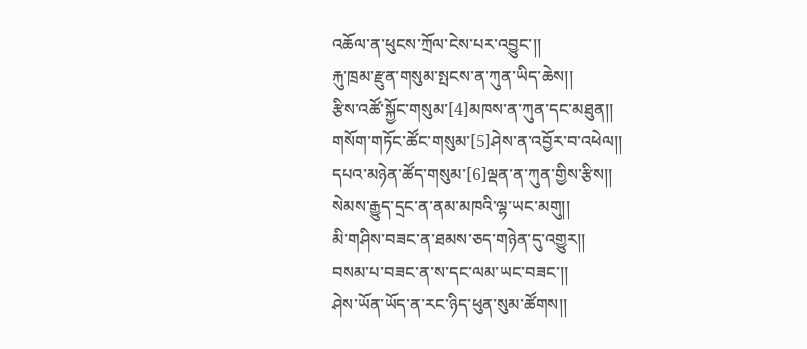འཆོལ་ན་ཕུངས་ཀྲོལ་ངེས་པར་འབྱུང་།།
རྐུ་ཁྲམ་རྫུན་གསུམ་སྤངས་ན་ཀུན་ཡིད་ཆེས།།
རྩིས་འཚོ་སྐྱོང་གསུམ་[4]མཁས་ན་ཀུན་དང་མཐུན།།
གསོག་གཏོང་ཚོང་གསུམ་[5]ཤེས་ན་འབྱོར་བ་འཕེལ།།
དཔའ་མཉེན་ཚོད་གསུམ་[6]ལྡན་ན་ཀུན་གྱིས་རྩིས།།
སེམས་རྒྱུད་དྲང་ན་ནམ་མཁའི་ལྷ་ཡང་མགུ།།
མི་གཤིས་བཟང་ན་ཐམས་ཅད་གཉེན་དུ་འགྱུར།།
བསམ་པ་བཟང་ན་ས་དང་ལམ་ཡང་བཟང་།།
ཤེས་ཡོན་ཡོད་ན་རང་ཉིད་ཕུན་སུམ་ཚོགས།།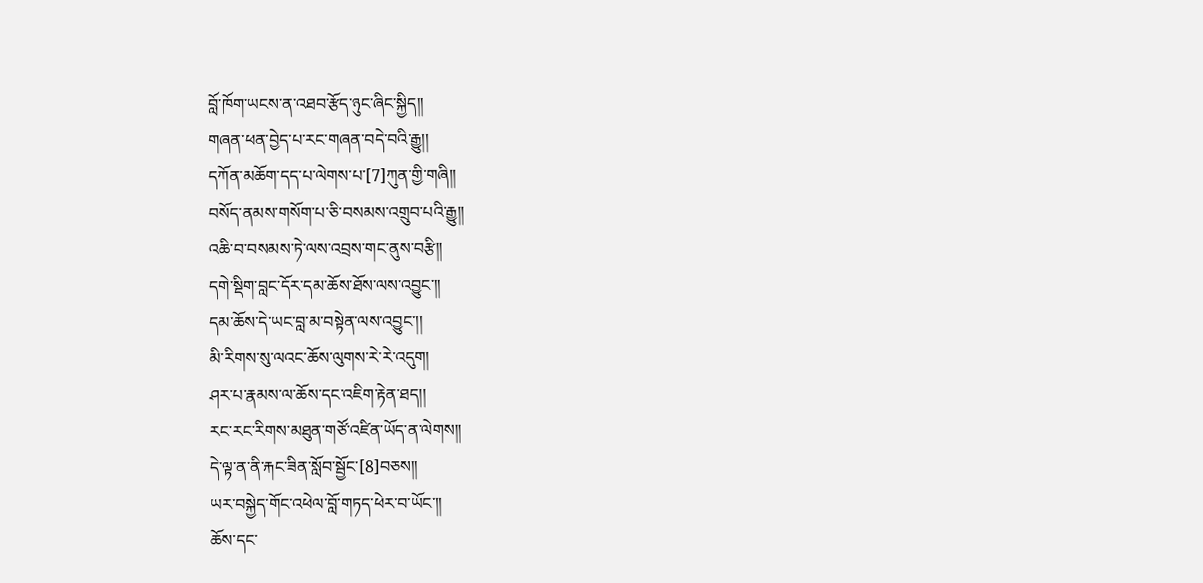བློ་ཁོག་ཡངས་ན་འཐབ་རྩོད་ཉུང་ཞིང་སྐྱིད།།
གཞན་ཕན་བྱེད་པ་རང་གཞན་བདེ་བའི་རྒྱུ།།
དཀོན་མཆོག་དད་པ་ལེགས་པ་[7]ཀུན་གྱི་གཞི།།
བསོད་ནམས་གསོག་པ་ཅི་བསམས་འགྲུབ་པའི་རྒྱུ།།
འཆི་བ་བསམས་ཏེ་ལས་འབྲས་གང་ནུས་བརྩི།།
དགེ་སྡིག་བླང་དོར་དམ་ཆོས་ཐོས་ལས་འབྱུང་།།
དམ་ཆོས་དེ་ཡང་བླ་མ་བསྟེན་ལས་འབྱུང་།།
མི་རིགས་སུ་ལའང་ཆོས་ལུགས་རེ་རེ་འདུག།
ཤར་པ་རྣམས་ལ་ཆོས་དང་འཇིག་རྟེན་ཐད།།
རང་རང་རིགས་མཐུན་གཙོ་འཛིན་ཡོད་ན་ལེགས།།
དེ་ལྟ་ན་ནི་རྐང་ཟིན་སློབ་སྦྱོང་[8]བཅས།།
ཡར་བསྐྱེད་གོང་འཕེལ་བློ་གཏད་ཕེར་བ་ཡོང་།།
ཆོས་དང་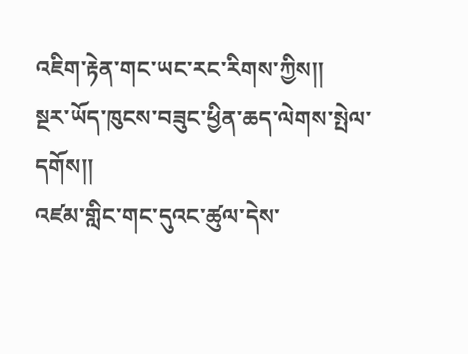འཇིག་རྟེན་གང་ཡང་རང་རིགས་ཀྱིས།།
སྔར་ཡོད་ཁུངས་བཟུང་ཕྱིན་ཆད་ལེགས་སྤེལ་དགོས།།
འཛམ་གླིང་གང་དུའང་ཚུལ་དེས་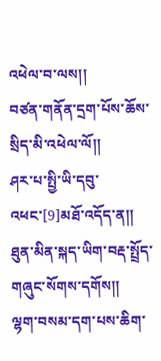འཕེལ་བ་ལས།།
བཙན་གནོན་དྲག་པོས་ཆོས་སྲིད་མི་འཕེལ་ལོ།།
ཤར་པ་སྤྱི་ཡི་དབུ་འཕང་[9]མཐོ་འདོད་ན།།
ཐུན་མིན་སྐད་ཡིག་བརྡ་སྤྲོད་གཞུང་སོགས་དགོས།།
ལྷག་བསམ་དག་པས་ཆིག་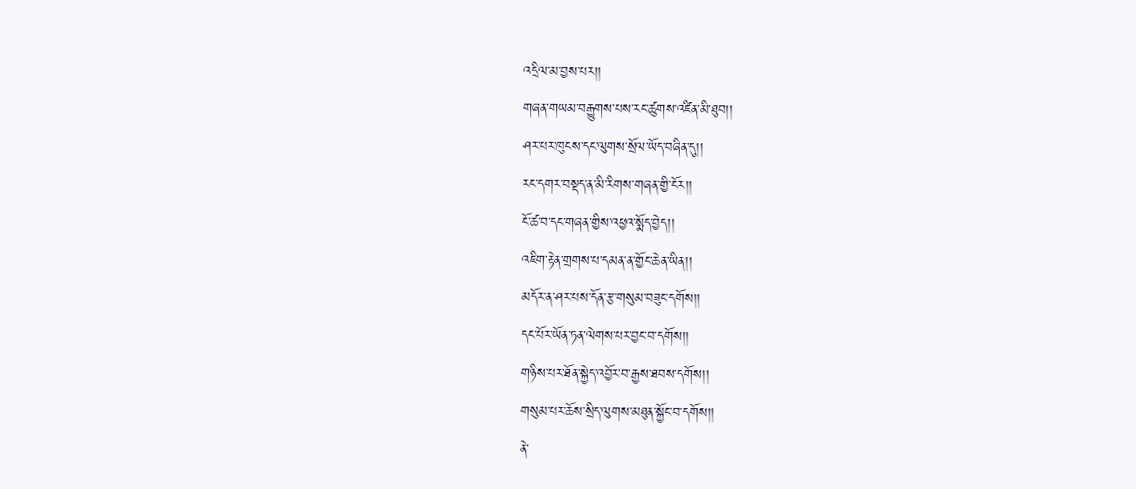འདྲིལ་མ་བྱས་པར།།
གཞན་གཡམ་བརྒྱུགས་པས་རང་ཚུགས་འཛིན་མི་ཐུབ།།
ཤར་པར་ཁུངས་དང་ལུགས་སྲོལ་ཡོད་བཞིན་དུ།།
རང་དགར་བསྡད་ན་མི་རིགས་གཞན་གྱི་ངོར།།
ངོ་ཚ་བ་དང་གཞན་གྱིས་འཕྱའ་སྨོད་བྱེད།།
འཇིག་རྟེན་གྲགས་པ་དམན་ན་གྱོང་ཆེན་ཡིན།།
མདོར་ན་ཤར་པས་དོན་རྩ་གསུམ་བཟུང་དགོས།།
དང་པོར་ཡོན་ཏན་ལེགས་པར་བྱང་བ་དགོས།།
གཉིས་པར་ཐོན་སྐྱེད་འབྱོར་བ་རྒྱས་ཐབས་དགོས།།
གསུམ་པར་ཆོས་སྲིད་ལུགས་མཐུན་སྐྱོང་བ་དགོས།།
ནེ་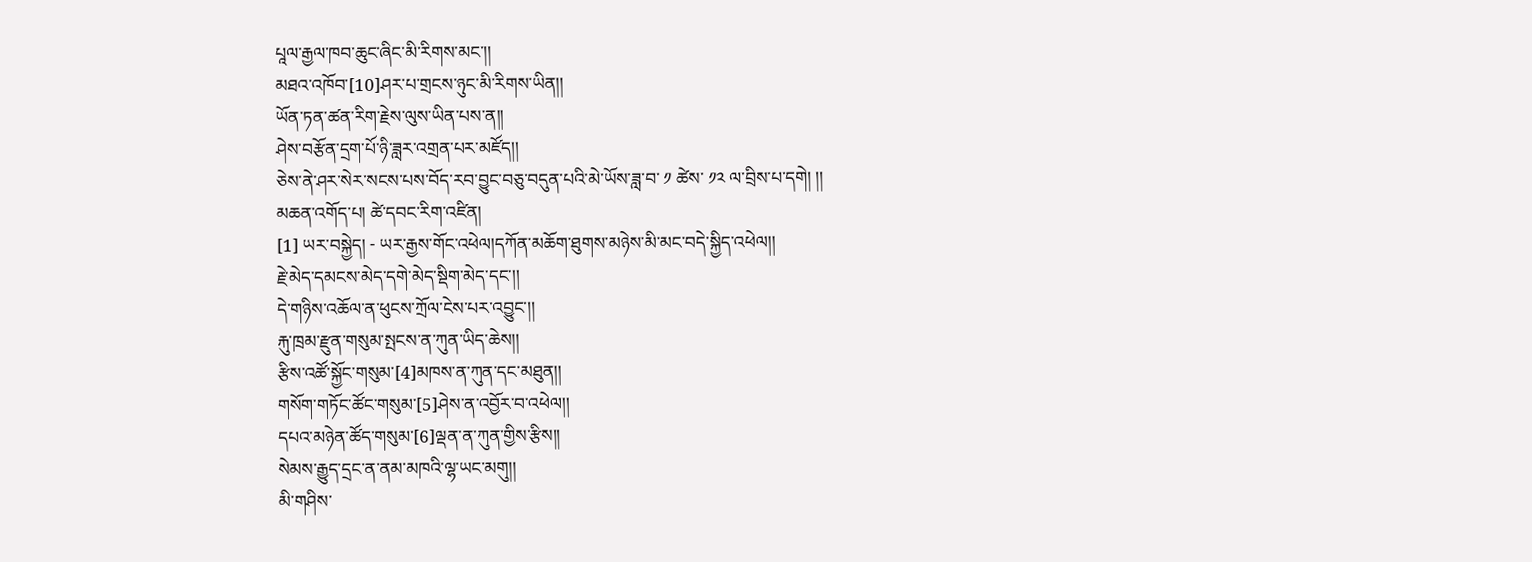པཱལ་རྒྱལ་ཁབ་ཆུང་ཞིང་མི་རིགས་མང་།།
མཐའ་འཁོབ་[10]ཤར་པ་གྲངས་ཉུང་མི་རིགས་ཡིན།།
ཡོན་ཏན་ཚན་རིག་རྗེས་ལུས་ཡིན་པས་ན།།
ཤེས་བརྩོན་དྲག་པོ་ཉི་ཟླར་འགྲན་པར་མཛོད།།
ཅེས་ནེ་ཤར་སེར་སངས་པས་བོད་རབ་བྱུང་བཅུ་བདུན་པའི་མེ་ཡོས་ཟླ་བ་ ༡ ཚེས་ ༡༢ ལ་བྲིས་པ་དགེ། །།
མཆན་འགོད་པ། ཚེ་དབང་རིག་འཛིན།
[1] ཡར་བསྐྱེད། - ཡར་རྒྱས་གོང་འཕེལ།དཀོན་མཆོག་ཐུགས་མཉེས་མི་མང་བདེ་སྐྱིད་འཕེལ།།
རྗེ་མེད་དམངས་མེད་དགེ་མེད་སྡིག་མེད་དང་།།
དེ་གཉིས་འཆོལ་ན་ཕུངས་ཀྲོལ་ངེས་པར་འབྱུང་།།
རྐུ་ཁྲམ་རྫུན་གསུམ་སྤངས་ན་ཀུན་ཡིད་ཆེས།།
རྩིས་འཚོ་སྐྱོང་གསུམ་[4]མཁས་ན་ཀུན་དང་མཐུན།།
གསོག་གཏོང་ཚོང་གསུམ་[5]ཤེས་ན་འབྱོར་བ་འཕེལ།།
དཔའ་མཉེན་ཚོད་གསུམ་[6]ལྡན་ན་ཀུན་གྱིས་རྩིས།།
སེམས་རྒྱུད་དྲང་ན་ནམ་མཁའི་ལྷ་ཡང་མགུ།།
མི་གཤིས་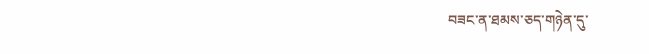བཟང་ན་ཐམས་ཅད་གཉེན་དུ་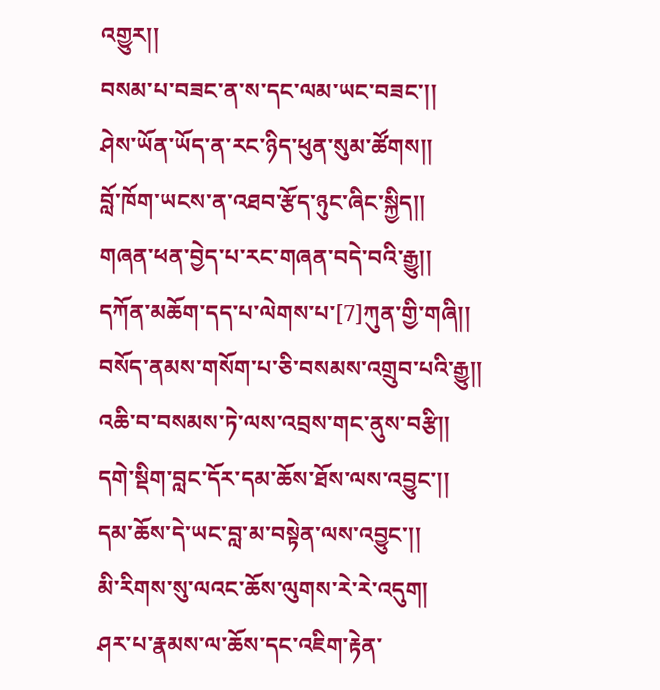འགྱུར།།
བསམ་པ་བཟང་ན་ས་དང་ལམ་ཡང་བཟང་།།
ཤེས་ཡོན་ཡོད་ན་རང་ཉིད་ཕུན་སུམ་ཚོགས།།
བློ་ཁོག་ཡངས་ན་འཐབ་རྩོད་ཉུང་ཞིང་སྐྱིད།།
གཞན་ཕན་བྱེད་པ་རང་གཞན་བདེ་བའི་རྒྱུ།།
དཀོན་མཆོག་དད་པ་ལེགས་པ་[7]ཀུན་གྱི་གཞི།།
བསོད་ནམས་གསོག་པ་ཅི་བསམས་འགྲུབ་པའི་རྒྱུ།།
འཆི་བ་བསམས་ཏེ་ལས་འབྲས་གང་ནུས་བརྩི།།
དགེ་སྡིག་བླང་དོར་དམ་ཆོས་ཐོས་ལས་འབྱུང་།།
དམ་ཆོས་དེ་ཡང་བླ་མ་བསྟེན་ལས་འབྱུང་།།
མི་རིགས་སུ་ལའང་ཆོས་ལུགས་རེ་རེ་འདུག།
ཤར་པ་རྣམས་ལ་ཆོས་དང་འཇིག་རྟེན་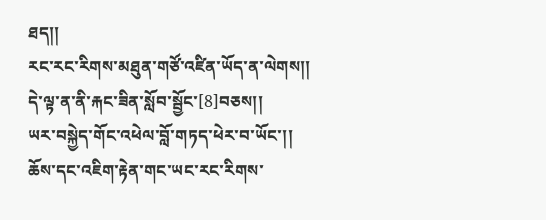ཐད།།
རང་རང་རིགས་མཐུན་གཙོ་འཛིན་ཡོད་ན་ལེགས།།
དེ་ལྟ་ན་ནི་རྐང་ཟིན་སློབ་སྦྱོང་[8]བཅས།།
ཡར་བསྐྱེད་གོང་འཕེལ་བློ་གཏད་ཕེར་བ་ཡོང་།།
ཆོས་དང་འཇིག་རྟེན་གང་ཡང་རང་རིགས་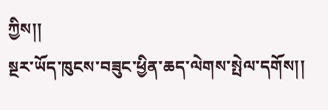ཀྱིས།།
སྔར་ཡོད་ཁུངས་བཟུང་ཕྱིན་ཆད་ལེགས་སྤེལ་དགོས།།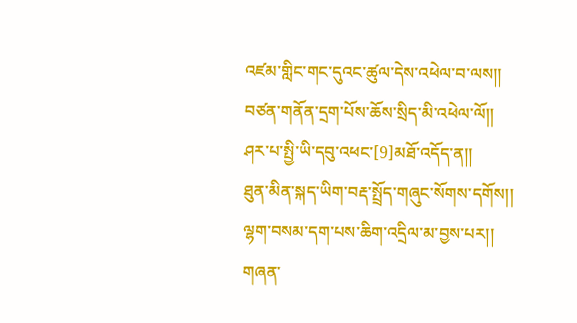འཛམ་གླིང་གང་དུའང་ཚུལ་དེས་འཕེལ་བ་ལས།།
བཙན་གནོན་དྲག་པོས་ཆོས་སྲིད་མི་འཕེལ་ལོ།།
ཤར་པ་སྤྱི་ཡི་དབུ་འཕང་[9]མཐོ་འདོད་ན།།
ཐུན་མིན་སྐད་ཡིག་བརྡ་སྤྲོད་གཞུང་སོགས་དགོས།།
ལྷག་བསམ་དག་པས་ཆིག་འདྲིལ་མ་བྱས་པར།།
གཞན་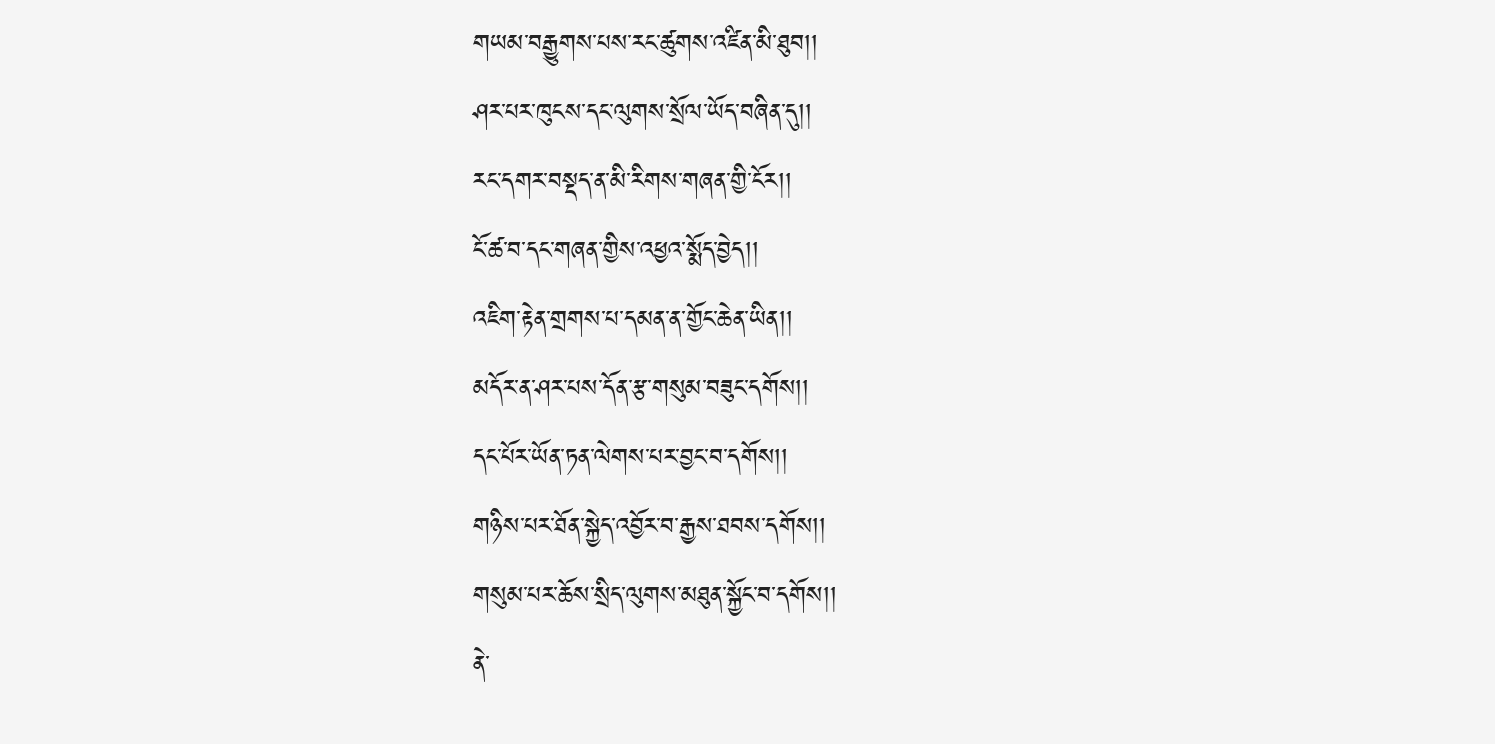གཡམ་བརྒྱུགས་པས་རང་ཚུགས་འཛིན་མི་ཐུབ།།
ཤར་པར་ཁུངས་དང་ལུགས་སྲོལ་ཡོད་བཞིན་དུ།།
རང་དགར་བསྡད་ན་མི་རིགས་གཞན་གྱི་ངོར།།
ངོ་ཚ་བ་དང་གཞན་གྱིས་འཕྱའ་སྨོད་བྱེད།།
འཇིག་རྟེན་གྲགས་པ་དམན་ན་གྱོང་ཆེན་ཡིན།།
མདོར་ན་ཤར་པས་དོན་རྩ་གསུམ་བཟུང་དགོས།།
དང་པོར་ཡོན་ཏན་ལེགས་པར་བྱང་བ་དགོས།།
གཉིས་པར་ཐོན་སྐྱེད་འབྱོར་བ་རྒྱས་ཐབས་དགོས།།
གསུམ་པར་ཆོས་སྲིད་ལུགས་མཐུན་སྐྱོང་བ་དགོས།།
ནེ་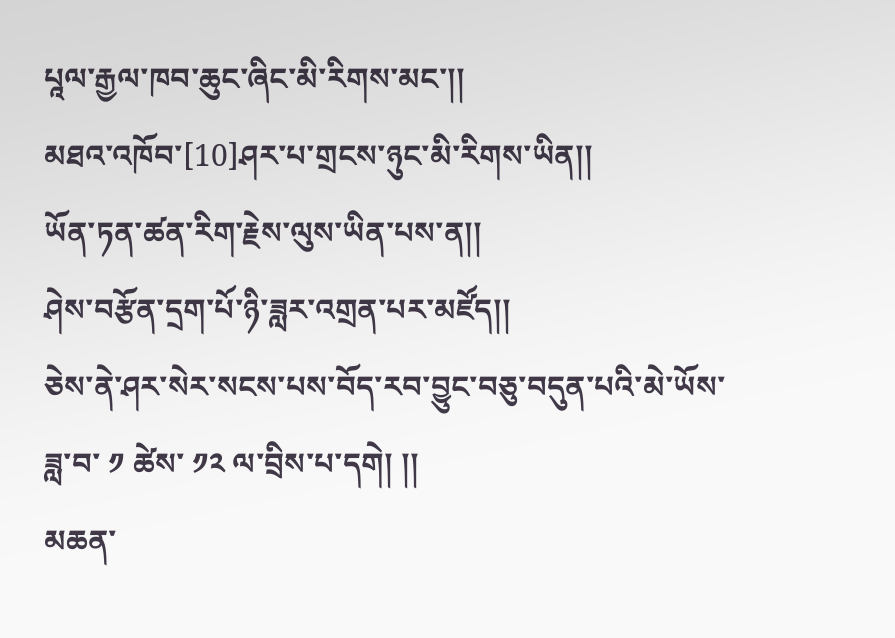པཱལ་རྒྱལ་ཁབ་ཆུང་ཞིང་མི་རིགས་མང་།།
མཐའ་འཁོབ་[10]ཤར་པ་གྲངས་ཉུང་མི་རིགས་ཡིན།།
ཡོན་ཏན་ཚན་རིག་རྗེས་ལུས་ཡིན་པས་ན།།
ཤེས་བརྩོན་དྲག་པོ་ཉི་ཟླར་འགྲན་པར་མཛོད།།
ཅེས་ནེ་ཤར་སེར་སངས་པས་བོད་རབ་བྱུང་བཅུ་བདུན་པའི་མེ་ཡོས་ཟླ་བ་ ༡ ཚེས་ ༡༢ ལ་བྲིས་པ་དགེ། །།
མཆན་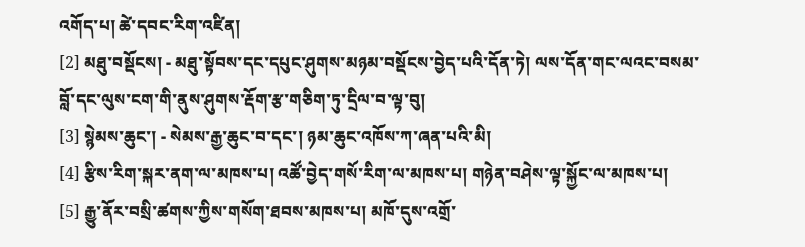འགོད་པ། ཚེ་དབང་རིག་འཛིན།
[2] མཐུ་བསྡོངས། - མཐུ་སྟོབས་དང་དཔུང་ཤུགས་མཉམ་བསྡོངས་བྱེད་པའི་དོན་ཏེ། ལས་དོན་གང་ལའང་བསམ་བློ་དང་ལུས་ངག་གི་ནུས་ཤུགས་རྡོག་རྩ་གཅིག་ཏུ་དྲིལ་བ་ལྟ་བུ།
[3] སྙེམས་ཆུང་། - སེམས་རྒྱ་ཆུང་བ་དང་། ཉམ་ཆུང་འཁོས་ཀ་ཞན་པའི་མི།
[4] རྩིས་རིག་སྐར་ནག་ལ་མཁས་པ། འཚོ་བྱེད་གསོ་རིག་ལ་མཁས་པ། གཉེན་བཤེས་ལྟ་སྐྱོང་ལ་མཁས་པ།
[5] རྒྱུ་ནོར་བསྲི་ཚགས་ཀྱིས་གསོག་ཐབས་མཁས་པ། མཁོ་དུས་འགྲོ་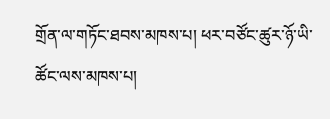གྲོན་ལ་གཏོང་ཐབས་མཁས་པ། ཕར་བཙོང་ཚུར་ཉོ་ཡི་ཚོང་ལས་མཁས་པ།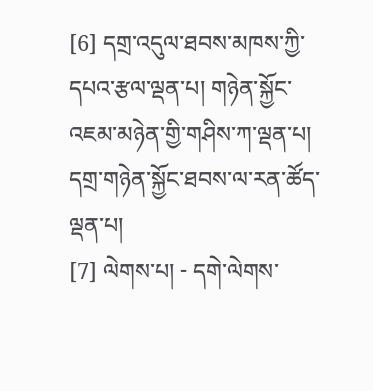[6] དགྲ་འདུལ་ཐབས་མཁས་ཀྱི་དཔའ་རྩལ་ལྡན་པ། གཉེན་སྐྱོང་འཇམ་མཉེན་གྱི་གཤིས་ཀ་ལྡན་པ། དགྲ་གཉེན་སྐྱོང་ཐབས་ལ་རན་ཚོད་ལྡན་པ།
[7] ལེགས་པ། - དགེ་ལེགས་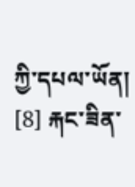ཀྱི་དཔལ་ཡོན།
[8] རྐང་ཟིན་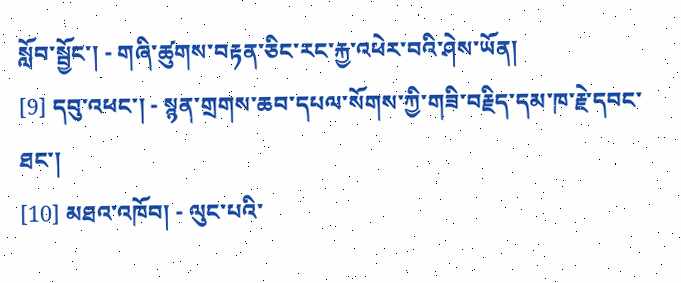སློབ་སྦྱོང་། - གཞི་ཚུགས་བརྟན་ཅིང་རང་རྐྱ་འཕེར་བའི་ཤེས་ཡོན།
[9] དབུ་འཕང་། - སྙན་གྲགས་ཆབ་དཔལ་སོགས་ཀྱི་གཟི་བརྗིད་དམ་ཁ་རྗེ་དབང་ཐང་།
[10] མཐའ་འཁོབ། - ལུང་པའི་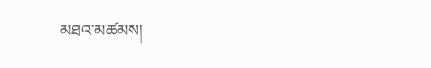མཐའ་མཚམས།